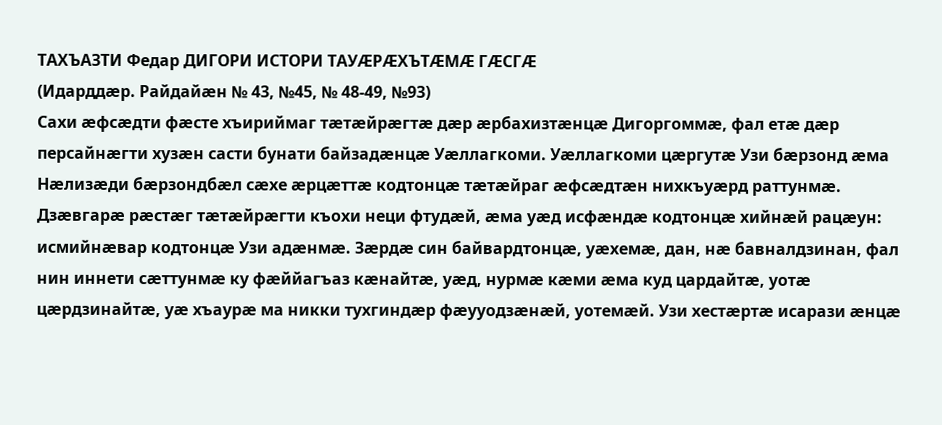ТАХЪАЗТИ Федар ДИГОРИ ИСТОРИ ТАУӔРӔХЪТӔМӔ ГӔСГӔ
(Идарддæр. Райдайæн № 43, №45, № 48-49, №93)
Сахи ӕфсӕдти фӕсте хъириймаг тӕтӕйрӕгтӕ дӕр ӕрбахизтӕнцӕ Дигоргоммӕ, фал етӕ дӕр персайнӕгти хузӕн састи бунати байзадӕнцӕ Уӕллагкоми. Уӕллагкоми цӕргутӕ Узи бӕрзонд ӕма Нӕлизӕди бӕрзондбӕл сӕхе ӕрцӕттӕ кодтонцӕ тӕтӕйраг ӕфсӕдтӕн нихкъуӕрд раттунмӕ. Дзӕвгарӕ рӕстӕг тӕтӕйрæгти къохи неци фтудӕй, ӕма уӕд исфӕндӕ кодтонцӕ хийнӕй рацæун: исмийнæвар кодтонцæ Узи адӕнмӕ. Зӕрдӕ син байвардтонцæ, уӕхемӕ, дан, нӕ бавналдзинан, фал нин иннети сӕттунмæ ку фӕййагъаз кӕнайтӕ, уӕд, нурмӕ кӕми ӕма куд цардайтӕ, уотæ цӕрдзинайтӕ, уӕ хъаурæ ма никки тухгиндӕр фӕууодзæнæй, уотемӕй. Узи хестӕртӕ исарази ӕнцӕ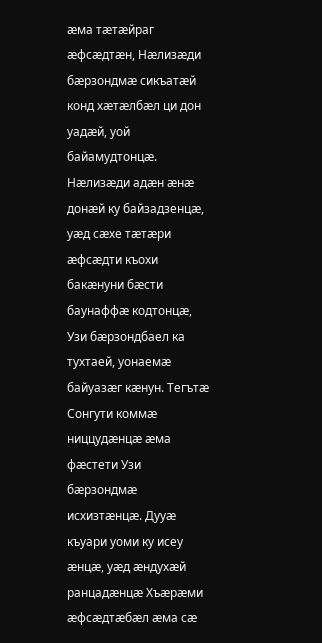ӕма тӕтӕйраг ӕфсӕдтæн, Нӕлизӕди бӕрзондмӕ сикъатӕй конд хӕтӕлбӕл ци дон уадæй, уой байамудтонцӕ. Нӕлизӕди адӕн ӕнӕ донӕй ку байзадзенцæ, уӕд сӕхе тӕтӕри æфсӕдти къохи бакӕнуни бӕсти баунаффæ кодтонцӕ, Узи бӕрзондбаел ка тухтаей, уонаемӕ байуазæг кæнун. Тегътӕ Сонгути коммæ ниццудӕнцæ ӕма фæстети Узи бæрзондмæ исхизтӕнцӕ. Дууӕ къуари уоми ку исеу æнцæ, уæд æндухæй ранцадӕнцӕ Хъӕрӕми ӕфсӕдтӕбӕл ӕма сæ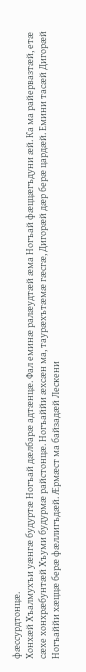фæссурдтонцæ.
Хонхӕй Хъалмухъи уӕнгӕ будуртæ Ногъай дæлбарæ адтӕнцӕ. Фал еминӕ ралӕудтӕй ӕма Ногъай фæццæгъдуни æй. Ка ма райервазтӕй, етӕ сӕхе хонхрӕбунтæй Хъуми будурмæ райстонцӕ. Ногъаййи ӕхсӕн ма, таурӕхътӕмæ гӕсгӕ, Дигорæй дæр берӕ цардӕй. Емини тасӕй Дигорӕй Ногъаййи хӕццæ берæ фӕллигъдӕй. Ӕрмӕст ма байзадӕй Лескени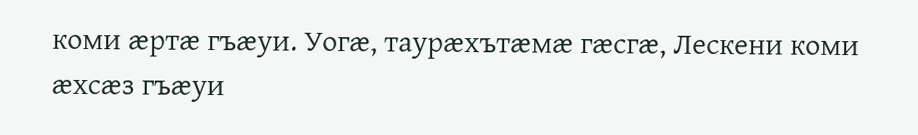коми ӕртӕ гъӕуи. Уогӕ, таурӕхътӕмӕ гӕсгӕ, Лескени коми ӕхсӕз гъӕуи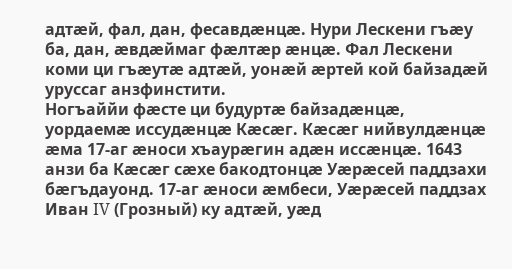адтæй, фал, дан, фесавдӕнцӕ. Нури Лескени гъӕу ба, дан, ӕвдӕймаг фӕлтӕр ӕнцӕ. Фал Лескени коми ци гъӕутӕ адтӕй, уонӕй ӕртей кой байзадӕй уруссаг анзфинстити.
Ногъаййи фӕсте ци будуртӕ байзадӕнцӕ, уордаемӕ иссудӕнцӕ Кӕсӕг. Кӕсӕг нийвулдӕнцӕ ӕма 17-аг ӕноси хъаурӕгин адӕн иссӕнцӕ. 1643 анзи ба Кӕсӕг сӕхе бакодтонцӕ Уӕрӕсей паддзахи бӕгъдауонд. 17-аг ӕноси ӕмбеси, Уӕрӕсей паддзах Иван IV (Грозный) ку адтӕй, уӕд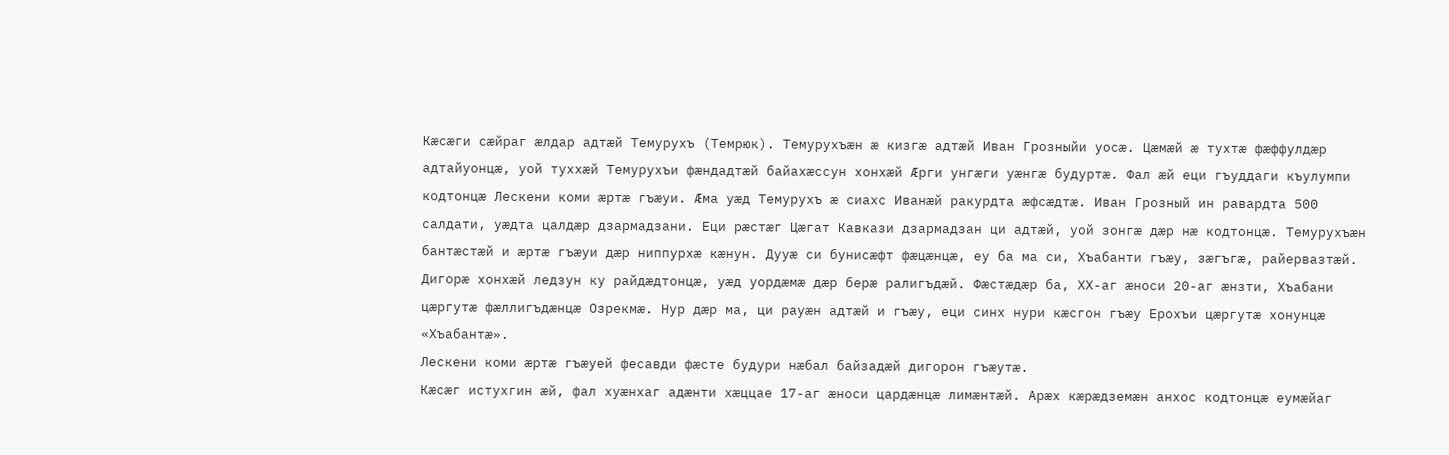Кӕсӕги сӕйраг ӕлдар адтӕй Темурухъ (Темрюк). Темурухъӕн ӕ кизгӕ адтӕй Иван Грозныйи уосӕ. Цӕмӕй ӕ тухтӕ фӕффулдӕр адтайуонцӕ, уой туххӕй Темурухъи фӕндадтӕй байахӕссун хонхӕй Ӕрги унгӕги уӕнгӕ будуртӕ. Фал ӕй еци гъуддаги къулумпи кодтонцӕ Лескени коми ӕртӕ гъӕуи. Ӕма уӕд Темурухъ ӕ сиахс Иванӕй ракурдта ӕфсӕдтӕ. Иван Грозный ин равардта 500 салдати, уӕдта цалдӕр дзармадзани. Еци рӕстӕг Цӕгат Кавкази дзармадзан ци адтӕй, уой зонгӕ дӕр нӕ кодтонцӕ. Темурухъӕн бантӕстӕй и ӕртӕ гъӕуи дӕр ниппурхӕ кӕнун. Дууӕ си бунисӕфт фӕцӕнцӕ, еу ба ма си, Хъабанти гъӕу, зӕгъгӕ, райервазтӕй. Дигорӕ хонхӕй ледзун ку райдӕдтонцӕ, уӕд уордӕмӕ дӕр берӕ ралигъдӕй. Фӕстӕдӕр ба, ХХ-аг ӕноси 20-аг ӕнзти, Хъабани цӕргутӕ фӕллигъдӕнцӕ Озрекмӕ. Нур дӕр ма, ци рауӕн адтӕй и гъӕу, еци синх нури кæсгон гъӕу Ерохъи цӕргутӕ хонунцӕ «Хъабантӕ».
Лескени коми ӕртӕ гъӕуей фесавди фӕсте будури нӕбал байзадӕй дигорон гъӕутӕ.
Кӕсӕг истухгин ӕй, фал хуӕнхаг адӕнти хӕццае 17-аг ӕноси цардӕнцӕ лимӕнтӕй. Арӕх кӕрӕдземӕн анхос кодтонцæ еумӕйаг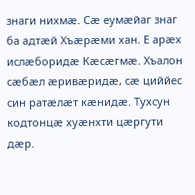знаги нихмӕ. Сӕ еумӕйаг знаг ба адтӕй Хъӕрӕми хан. Е арæх ислӕборидӕ Кӕсӕгмӕ. Хъалон сӕбӕл ӕривæридӕ, сæ циййес син ратӕлӕт кӕнидӕ. Тухсун кодтонцæ хуӕнхти цæргути дӕр.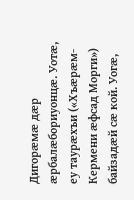Дигорӕмӕ дӕр ӕрбалӕбориуонцӕ. Уотӕ, еу таурӕхъи («Хъӕрӕм-Кермени ӕфсад Морги») байзадӕй сӕ кой. Уогæ,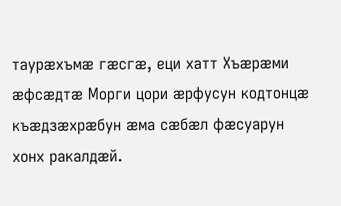таурӕхъмӕ гӕсгӕ, еци хатт Хъӕрæми ӕфсӕдтӕ Морги цори ӕрфусун кодтонцӕ къӕдзӕхрӕбун ӕма сӕбӕл фӕсуарун хонх ракалдӕй.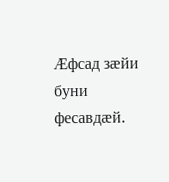Ӕфсад зӕйи буни фесавдӕй.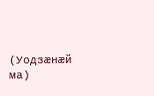(Уодзæнæй ма)